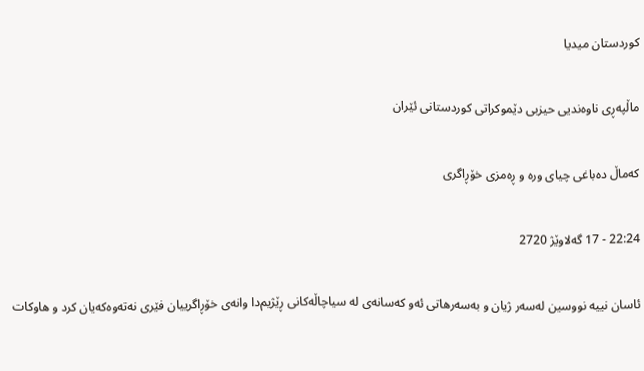کوردستان میدیا

ماڵپەڕی ناوەندیی حیزبی دێموکراتی کوردستانی ئێران

کەماڵ دەباغی چیای ورە و ڕەمزی خۆڕاگری

22:24 - 17 گەلاوێژ 2720

ئاسان نییە نووسین لەسەر ژیان و بەسەرهاتی ئەو کەسانەی لە سیاچاڵەکانی ڕێژیم‌دا وانەی خۆڕاگرییان فێری نەتەوەکەیان کرد و هاوکات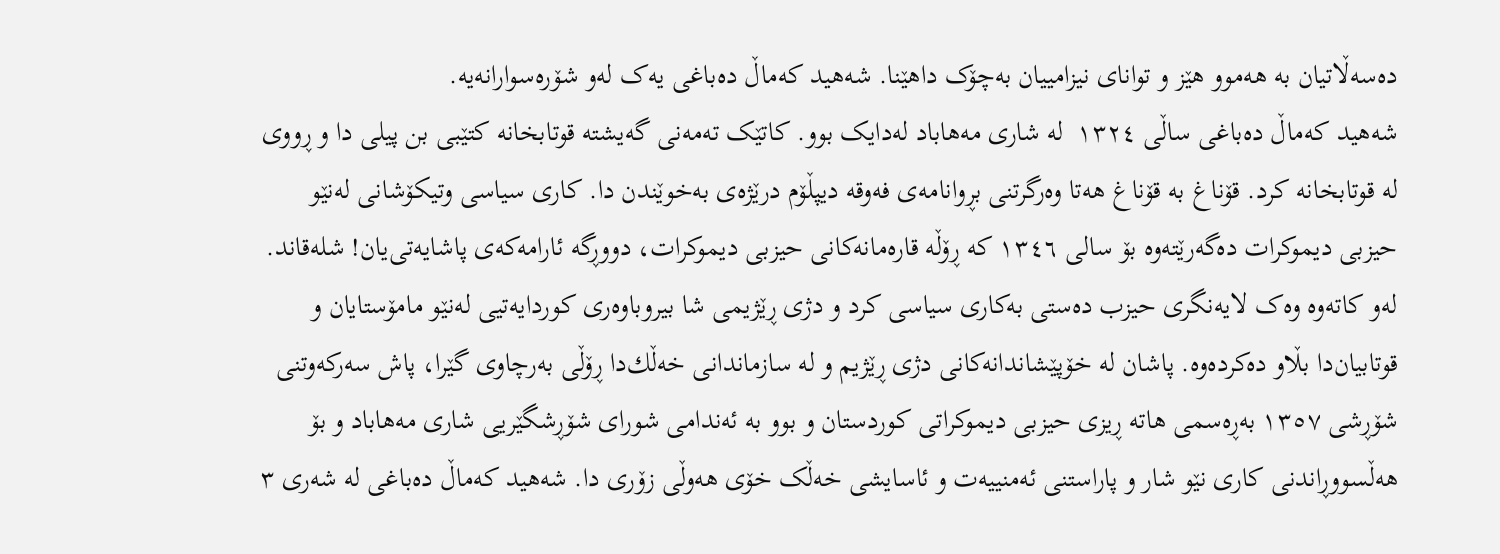دەسەڵاتیان بە هەموو هێز و توانای نیزامییان بەچۆک داهێنا. شەهید کەماڵ دەباغی یەک لەو شۆرەسوارانەیە.
شەهید کەماڵ دەباغی ساڵی ١٣٢٤  لە شاری مەهاباد لەدایک بوو. کاتێک تەمەنی گەیشتە قوتابخانە کتێبی بن پیلی ‌دا و ڕووی لە قوتابخانە کرد. قۆناغ بە قۆناغ هەتا وەرگرتنی بڕوانامەی فەوقە دیپڵۆم درێژەی بەخوێندن دا. کاری سیاسی وتیکۆشانی لەنێو حیزبی دیموکرات دەگەرێتەوە بۆ سالی ١٣٤٦ کە ڕۆڵە قارەمانەکانی حیزبی دیموکرات، دووڕگە ئارامەکەی پاشایەتی‌یان! شلەقاند. لەو کاتەوە وەک لایەنگری حیزب دەستی بەکاری سیاسی کرد و دژی ڕێژیمی شا بیروباوەری کوردایەتیی لەنێو مامۆستایان و قوتابیان‌دا بڵاو دەکردەوە. پاشان لە خۆپێشاندانەکانی دژی ڕێژیم و لە سازماندانی خەڵك‌دا‌ ڕۆڵی بەرچاوی گێرا، پاش سەرکەوتنی شۆڕشی ١٣٥٧ بەڕەسمی هاتە ڕیزی حیزبی دیموکراتی کوردستان و بوو بە ئەندامی شورای شۆڕشگێریی شاری مەهاباد و بۆ هەڵسووڕاندنی کاری نێو شار و پاراستنی ئەمنییەت و ئاسایشی خەڵک خۆی هەوڵی زۆری دا. شەهید کەماڵ دەباغی لە شەری ٣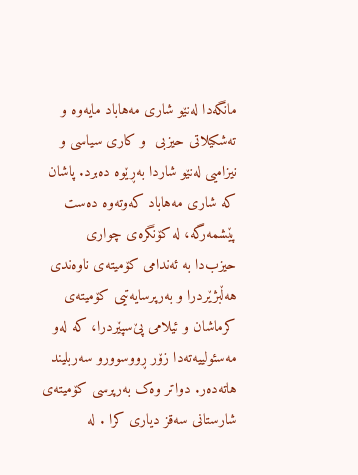مانگە‌دا لەنێو شاری مەهاباد مایەوە و تەشکیلاتی حیزبی  و کاری سیاسی و نیزامیی لەنێو شار‌دا بەڕێوە دەبرد. پاشان کە شاری مەهاباد کەوتەوە دەست پێشمەرگە، لە کۆنگرەی چواری حیزب‌دا بە ئەندامی کۆمیتەی ناوەندی هەڵبژێردرا و بەرپرسایەتیی کۆمیتەی کرماشان و ئیلامی پێ‌سپێردرا، کە لەو مەسئولییەتەدا زۆر ڕووسوورو سەربلیند هاتەدەر. دواتر وەک بەرپرسی کۆمیتەی شارستانی سەقز دیاری کرا . لە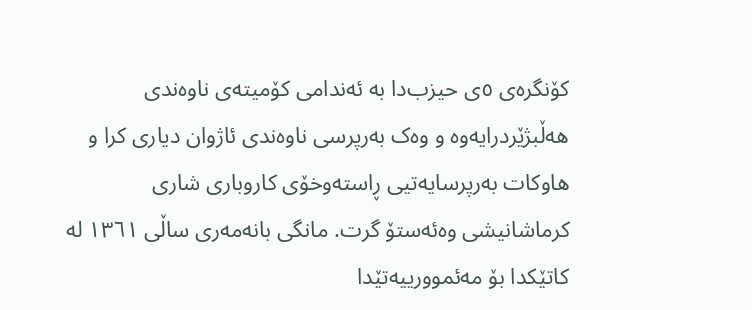کۆنگرەی ٥ی حیزب‌دا بە ئەندامی کۆمیتەی ناوەندی هەڵبژێردرایەوە و وەک بەرپرسی ناوەندی ئاژوان دیاری کرا و هاوکات بەرپرسایەتیی ڕاستەوخۆی کاروباری شاری کرماشانیشی وەئەستۆ گرت. مانگی بانەمەری ساڵی ١٣٦١ لە کاتێکدا بۆ مەئموورییەتێدا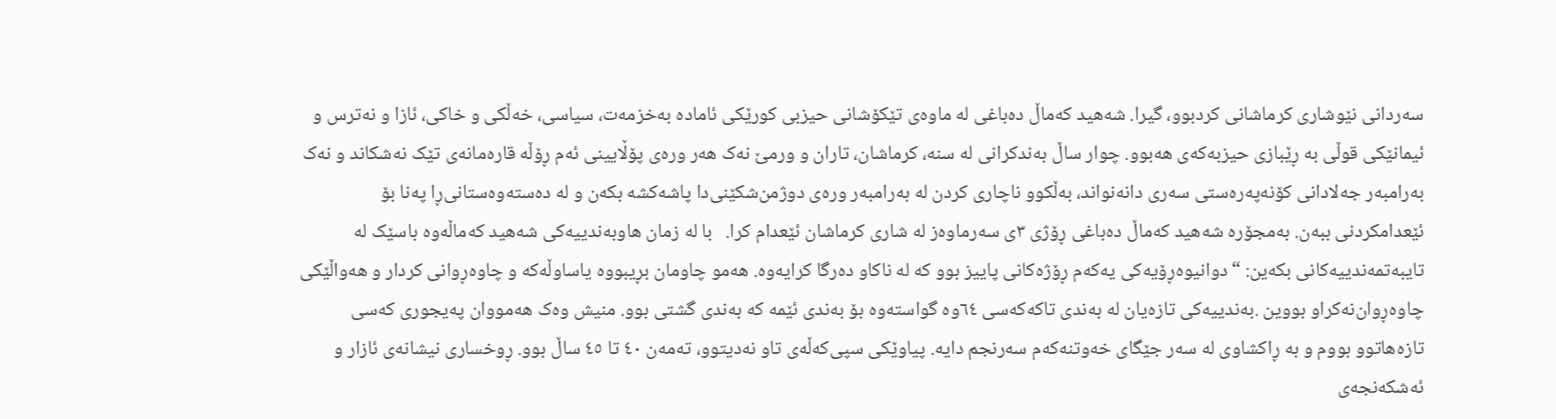سەردانی نێوشاری کرماشانی کردبوو، گیرا. شەهید کەماڵ دەباغی لە ماوەی تێکۆشانی حیزبی کورێکی ئامادە بەخزمەت، سیاسی، خەڵکی و خاکی، ئازا و نەترس و ئیمانێکی قوڵی بە ڕێبازی حیزبەکەی هەبوو. چوار ساڵ بەندکرانی لە سنە، کرماشان، تاران ‌و ورمێ نەک هەر ورەی پۆڵایینی ئەم ڕۆڵە قارەمانەی تێک نەشکاند و نەک بەرامبەر جەلادانی کۆنەپەرەستی سەری دانەنواند، بەڵکوو ناچاری کردن لە بەرامبەر ورەی دوژمن‌شکێنی‌دا پاشەکشە بکەن و لە دەستەوەستانی‌ڕا پەنا بۆ ئێعدامکردنی ببەن. بەمجۆرە شەهید کەماڵ دەباغی ڕۆژی ٣ی سەرماوەز لە شاری کرماشان ئێعدام کرا.   با لە زمان هاوبەندییەکی شەهید کەماڵەوە باسێک لە تایبەتمەندییەکانی بکەین: “دوانیوەڕۆیەکی یەکەم ڕۆژەکانی پاییز بوو کە لە ناکاو دەرگا کرایەوە. هەمو چاومان بڕیبووە یاساوڵەکە و چاوەڕوانی کردار و هەواڵێکی چاوەڕوان‌نەکراو بووین .بەندییەکی تازەیان لە بەندی تاکەکەسی ٦٤وە گواستەوە بۆ بەندی ئێمە کە بەندی گشتی بوو. منیش وەک هەمووان پەیجوری کەسی تازەهاتوو بووم و بە ڕاکشاوی لە سەر جێگای خەوتنەکەم سەرنجم دایە. پیاوێکی سپی‌کەڵەی تاو نەدیتوو، تەمەن ٤٠ تا ٤٥ ساڵ بوو. ڕوخساری نیشانەی ئازار و ئەشکەنجەی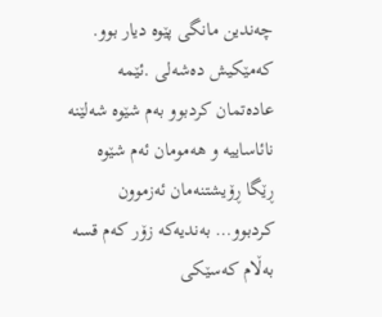چەندین مانگی پێوە دیار بوو. کەمێکیش دەشەلی .ئێمە عادەتمان کردبوو بەم شێوە شەلێنە نائاساییە و هەمومان ئەم شێوە ڕێگا ڕۆیشتنەمان ئەزموون کردبوو… بەندیەکە زۆر کەم قسە بەڵام کەسێکی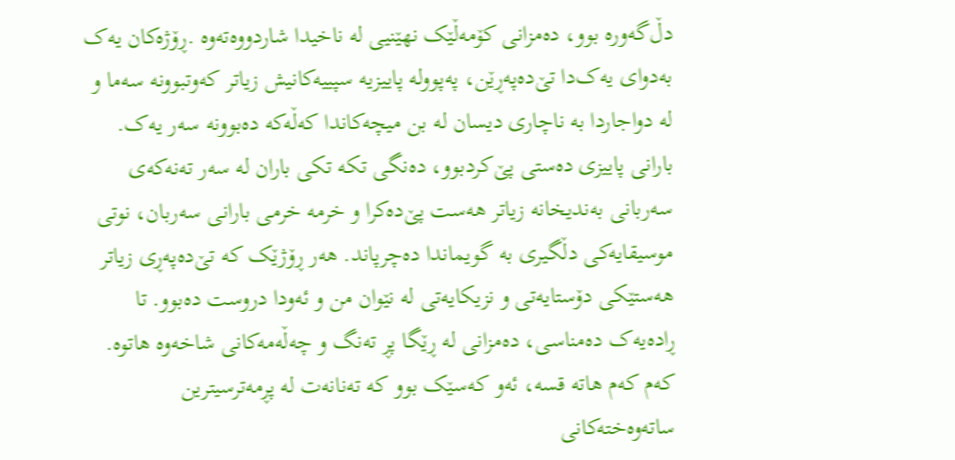دڵ‌گەورە بوو، دەمزانی کۆمەڵێک نهێنیی لە ناخیدا شاردووەتەوە .ڕۆژەکان یەک بەدوای یەک‌دا تێ‌دەپەڕێن، پەپوولە پاییزیە سپییەکانیش زیاتر کەوتبوونە سەما و لە دواجاردا بە ناچاری دیسان لە بن میچەکاندا کەڵەکە دەبوونە سەر یەک. بارانی پاییزی دەستی پێ‌کردبوو، دەنگی تکە تکی باران لە سەر تەنەکەی سەربانی بەندیخانە زیاتر هەست پێ‌دەکرا و خرمە خرمی بارانی سەربان، نوتی موسیقایەکی دڵگیری بە گویماندا دەچرپاند. هەر ڕۆژێک کە تێ‌دەپەڕی زیاتر هەستێکی دۆستایەتی و نزیکایەتی لە نێوان من و ئەودا دروست دەبوو. تا ڕادەیەک دەمناسی، دەمزانی لە ڕێگا پڕ تەنگ و چەڵەمەکانی شاخەوە هاتوە. کەم کەم هاتە قسە، ئەو کەسێک بوو کە تەنانەت لە پڕمەترسیترین ساتەوەختەکانی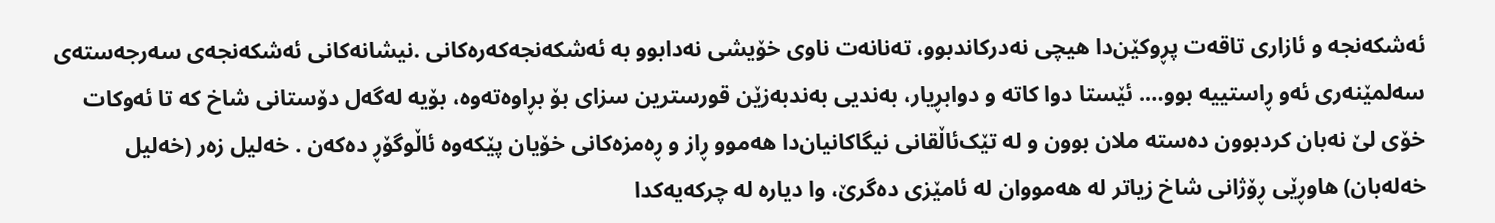ئەشکەنجە و ئازاری تاقەت پڕوکێن‌دا هیچی نەدرکاندبوو، تەنانەت ناوی خۆیشی نەدابوو بە ئەشکەنجەکەرەکانی .نیشانەکانی ئەشکەنجەی سەرجەستەی سەلمێنەری ئەو ڕاستییە بوو…. ئێستا دوا کاتە و دوابڕیار، بەندیی بەندبەزێن قورسترین سزای بۆ بڕاوەتەوە، بۆیە لەگەل دۆستانی شاخ کە تا ئەوکات خۆی لێ نەبان کردبوون دەستە ملان بوون و لە تێک‌ئاڵقانی نیگاکانیان‌دا هەموو ڕاز و ڕەمزەکانی خۆیان پێکەوە ئاڵوگۆڕ دەکەن . خەلیل زەر (خەلیل خەلەبان) هاوڕێی ڕۆژانی شاخ زیاتر لە هەمووان لە ئامێزی دەگرێ، وا دیارە لە چرکەیەکدا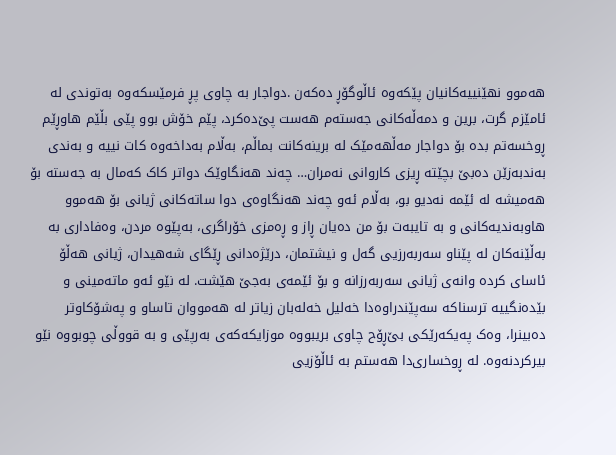هەموو نهێنییەکانیان پێکەوە ئاڵوگۆڕ دەکەن .دواجار بە چاوی پڕ فرمێسکەوە بەتوندی لە ئامێزم گرت، برین و دمەڵەکانی جەستەم هەست پێ‌دەکرد، پێم خۆش بوو پێی بڵێم هاوڕێم ڕوخسەتم بدە بۆ دواجار مەڵهەمێک لە برینەکانت بماڵم، بەڵام بەداخەوە کات نییە و بەندی بەندبەزێن دەبێ بچێتە ڕیزی کاروانی نەمران… چەند هەنگاوێک دواتر کاک کەمال بە جەستە بۆ هەمیشە لە ئێمە نەدیو بو، بەڵام ئەو چەند هەنگاوەی دوا ساتەکانی ژیانی بۆ هەموو هاوبەندیەکانی و بە تایبەت بۆ من دەیان ڕاز و ڕەمزی خۆراگری، بەپێوە مردن، وەفاداری بە بەڵێنەکان لە پێناو سەربەرزیی گەل و نیشتمان، درێژەدانی ڕێگای شەهیدان، ژیانی هەڵۆ ئاسای کردە وانەی ژیانی سەربەرزانە و بۆ ئێمەی بەجێ هێشت. لە نێو ئەو ماتەمینی و بێدەنگییە ترسناکە سەپێندراوەدا خەلیل خەلەبان زیاتر لە هەمووان تاساو و پەشۆکاوتر دەبینرا، وەک پەیکەرێکی بێ‌ڕۆ‌‌‌ح چاوی بریبووە موزایکەکەی بەرپێی و بە قووڵی چوبووە نێو بیرکردنەوە. لە ڕوخساری‌دا هەستم بە ئاڵۆزیی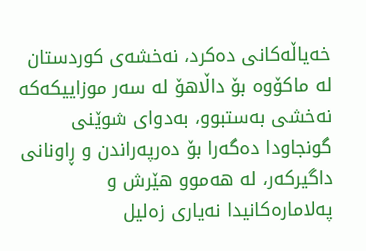خەیاڵەکانی دەکرد، نەخشەی کوردستان لە ماکۆوە بۆ داڵاهۆ لە سەر موزاییکەکە نەخشی بەستبوو، بەدوای شوێنی گونجاودا دەگەرا بۆ دەرپەراندن و ڕاونانی داگیرکەر، لە هەموو هێرش و پەلامارەکانیدا نەیاری زەلیل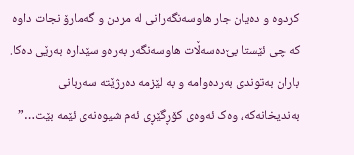کردوە و دەیان جار هاوسەنگەرانی لە مردن و گەمارۆ نجات داوە کە چی ئێستا بێ‌دەسەڵات هاوسەنگەر بەرەو سێدارە بەرێی دەکا. باران بەتوندی بەردەوامە و بە لێزمە دەرژێتە سەربانی بەندیخانەکە، وەک ئەوەی کۆڕگێڕی ئەم شیوەنەی ئێمە بێت…”